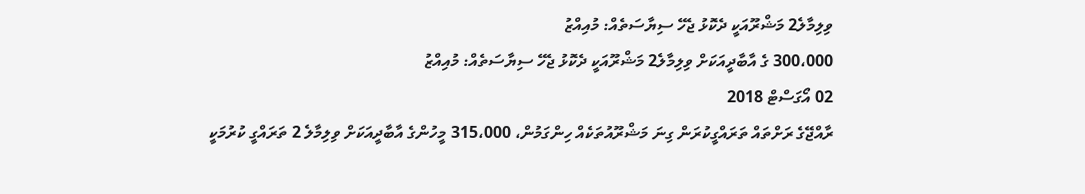ވިލިމާލެ2 މަޝްރޫއަކީ ދެކޮޅު ޖެހޭ ސިޔާސަތެއް: މުއިއްޒު
300،000 ގެ އާބާދީއަކަށް ވިލިމާލެ2 މަޝްރޫއަކީ ދެކޮޅު ޖެހޭ ސިޔާސަތެއް: މުއިއްޒު
02 އޯގަސްޓް 2018
ރާއްޖޭގެ ރަށްތައް ތަރައްގީކުރަން ގިނަ މަޝްރޫއުތަކެއް ހިންގަމުން، 315،000 މީހުންގެ އާބާދީއަކަށް ވިލިމާލެ 2 ތަރައްގީ ކުރުމަކީ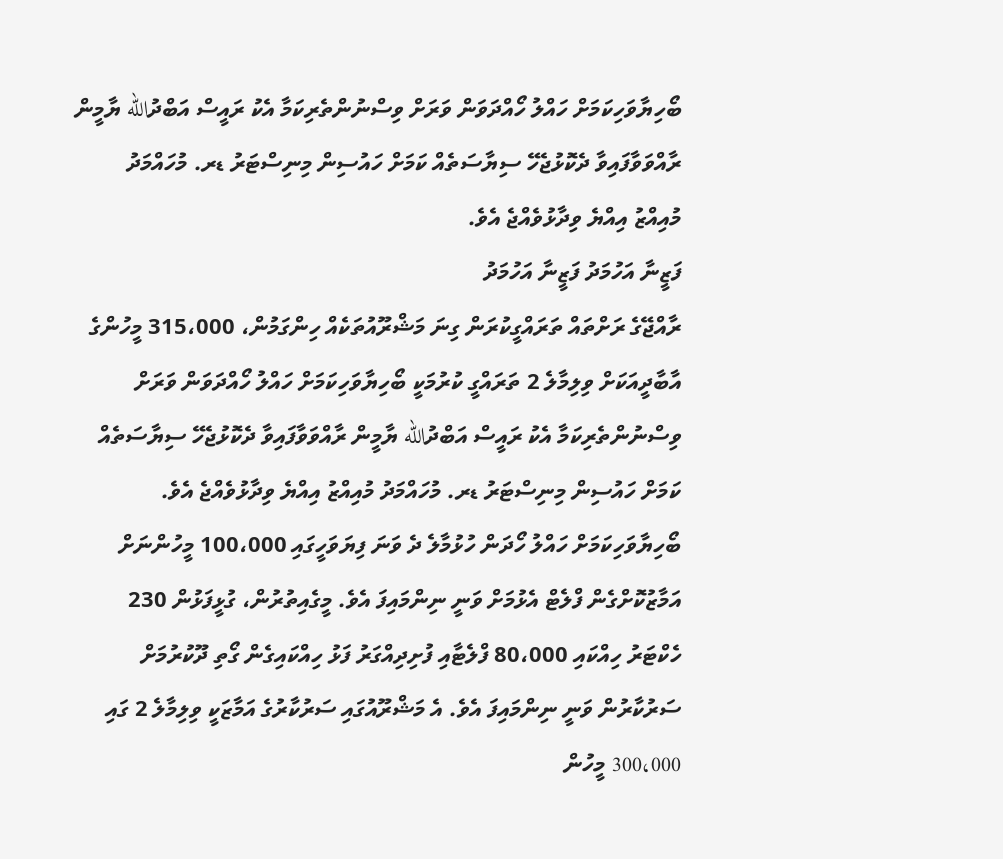ބޯހިޔާވަހިކަމަށް ހައްލު ހޯއްދަވަން ވަރަށް ވިސްނުންތެރިކަމާ އެކު ރައީސް އަބްދުالله ޔާމީން ރާއްވަވާފައިވާ ދެކޮޅުޖެހޭ ސިޔާސަތެއް ކަމަށް ހައުސިން މިނިސްޓަރު ޑރ. މުހައްމަދު މުއިއްޒު އިއްޔެ ވިދާޅުވެއްޖެ އެވެ.
ފަޒީނާ އަހުމަދު ފަޒީނާ އަހުމަދު
ރާއްޖޭގެ ރަށްތައް ތަރައްގީކުރަން ގިނަ މަޝްރޫއުތަކެއް ހިންގަމުން، 315،000 މީހުންގެ އާބާދީއަކަށް ވިލިމާލެ 2 ތަރައްގީ ކުރުމަކީ ބޯހިޔާވަހިކަމަށް ހައްލު ހޯއްދަވަން ވަރަށް ވިސްނުންތެރިކަމާ އެކު ރައީސް އަބްދުالله ޔާމީން ރާއްވަވާފައިވާ ދެކޮޅުޖެހޭ ސިޔާސަތެއް ކަމަށް ހައުސިން މިނިސްޓަރު ޑރ. މުހައްމަދު މުއިއްޒު އިއްޔެ ވިދާޅުވެއްޖެ އެވެ.
ބޯހިޔާވަހިކަމަށް ހައްލު ހޯދަން ހުޅުމާލެ ދެ ވަނަ ފިޔަވަހީގައި 100،000 މީހުންނަށް އަމާޒުކޮށްގެން ފްލެޓް އެޅުމަށް ވަނީ ނިންމައިފަ އެވެ. މީގެއިތުރުން، ގުޅީފަޅުން 230 ހެކްޓަރު ހިއްކައި 80،000 ފްލެޓާއި ފުށިދިއްގަރު ފަޅު ހިއްކައިގެން ގޯތި ދޫކުރުމަށް ސަރުކާރުން ވަނީ ނިންމައިފަ އެވެ. އެ މަޝްރޫއުގައި ސަރުކާރުގެ އަމާޒަކީ ވިލިމާލެ 2 ގައި 300،000 މީހުން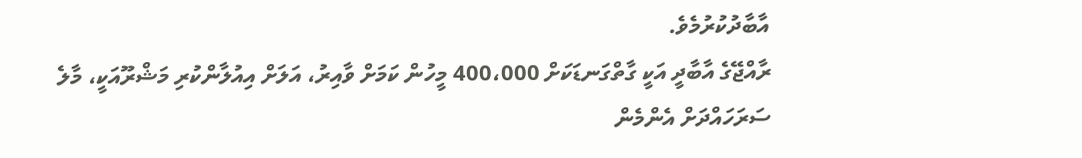އާބާދުކުރުމެވެ.
ރާއްޖޭގެ އާބާދީ އަކީ ގާތްގަނޑަކަށް 400،000 މީހުން ކަމަށް ވާއިރު، އަލަށް އިއުލާންކުރި މަޝްރޫއަކީ، މާލެ ސަރަހައްދަށް އެންމެން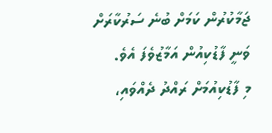ޖަމާކުރުން ކަމަށް ބުނެ ސަރުކާރަށް ވަނީ ފާޑުކިއުން އަމާޒުވެފަ އެވެ.
މި ފާޑުކިއުމަށް ރައްދު ދެއްވައި،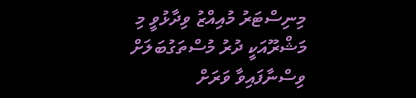މިނިސްޓަރު މުއިއްޒު ވިދާޅުވީ މި މަޝްރޫއަކީ ދުރު މުސްތަގުބަލަށް ވިސްނާފައިވާ ވަރަށް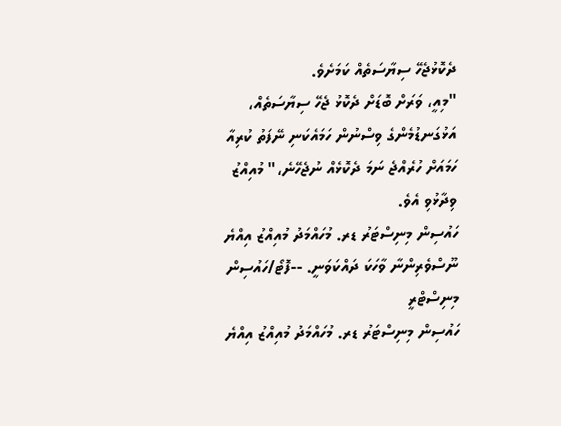ދެކޮޅުޖެހޭ ސިޔާސަތެއް ކަމަށެވެ.
"މިއީ، ވަރަށް ބޮޑަށް ދެކޮޅު ޖެހޭ ސިޔާސަތެއް، އަޅުގަނޑުމެންގެ ވިސްނުން ހަމައެކަނި ނޭފަތު ކުރިއާ ހަމައަށް ހުރެއްޖެ ނަމަ ދެކޮޅެއް ނުޖެހޭނެ،" މުއިއްޒު ވިދާޅުވި އެވެ.
ހައުސިން މިނިސްޓަރު ޑރ. މުހައްމަދު މުއިއްޒު އިއްޔެ ނޫސްވެރިންނާ ވާހަކަ ދައްކަވަނީ. --ފޮޓޯ/ހައުސިން މިނިސްޓްރީ
ހައުސިން މިނިސްޓަރު ޑރ. މުހައްމަދު މުއިއްޒު އިއްޔެ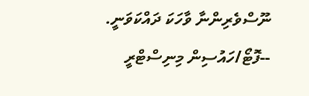ނޫސްވެރިންނާ ވާހަކަ ދައްކަވަނީ. --ފޮޓޯ/ހައުސިން މިނިސްޓްރީ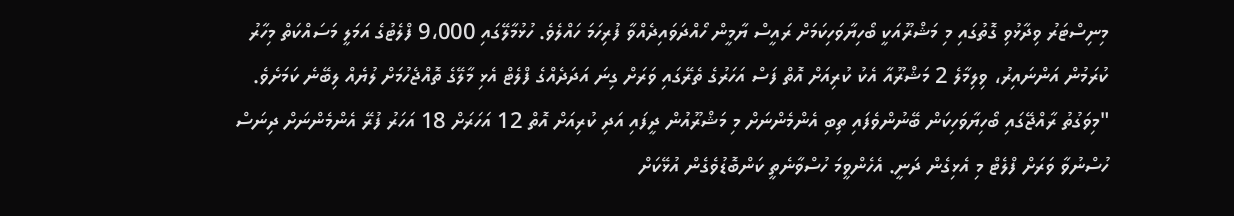މިނިސްޓަރު ވިދާޅުވި ގޮތުގައި މި މަޝްރޫއަކީ ބޯހިޔާވަހިކަމަށް ރައީސް ޔާމީން ހޯއްދަވައިދެއްވާ ފުރިހަމަ ހައްލެވެ. ހުޅުމާލޭގައި 9،000 ފްލެޓުގެ އަމަލީ މަސައްކަތް މިހާރު ކުރަމުން އަންނައިރު، ވިލިމާލެ 2 މަޝްރޫއާ އެކު ކުރިއަށް އޮތް ފަސް އަހަރުގެ ތެރޭގައި ވަރަށް ގިނަ އަދަދެއްގެ ފްލެޓް އެޅި މާލޭގެ ތޮއްޖެހުމަށް ލުޔެއް ލިބޭނެ ކަމަށެވެ.
"މިވަގުތު ރާއްޖޭގައި ބޯހިޔާވަހިކަން ބޭނުންވެފައި ތިބި އެންމެންނަށް މި މަޝްރޫއުން ދީފައި އަދި ކުރިއަށް އޮތް 12 އަހަރަށް 18 އަހަރު ފުރޭ އެންމެންނަށް ދިނަސް ހުސްނުވާ ވަރަށް ފްލެޓް މި އެޅިގެން ދަނީ. އެހެންވީމަ ހުސްވާނެތީ ކަންބޮޑުވެގެން އުޅޭކަށް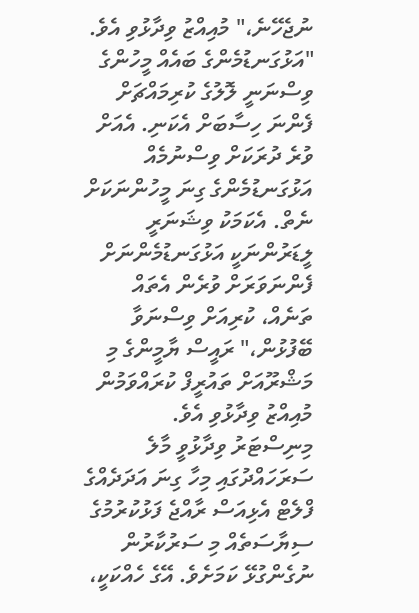ނުޖެހޭނެ،" މުއިއްޒު ވިދާޅުވި އެވެ.
"އަޅުގަނޑުމެންގެ ބައެއް މީހުންގެ ވިސްނަނީ ލޮލުގެ ކުރިމައްޗަށް ފެންނަ ހިސާބަށް އެކަނި. އެއަށް ވުރެ ދުރަކަށް ވިސްނުމެއް އަޅުގަނޑުމެންގެ ގިނަ މީހުންނަކަށް ނެތް. އެކަމަކު ވިޝަނަރީ ލީޑަރުންނަކީ އަޅުގަނޑުމެންނަށް ފެންނަވަރަށް ވުރެން އެތައް ތަނެއް، ކުރިއަށް ވިސްނަވާ ބޭފުޅުން،" ރައީސް ޔާމީންގެ މި މަޝްރޫއަށް ތައުރީފް ކުރައްވަމުން މުއިއްޒު ވިދާޅުވި އެވެ.
މިނިސްޓަރު ވިދާޅުވީ މާލެ ސަރަހައްދުގައި މިހާ ގިނަ އަދަދެއްގެ ފްލެޓް އެޅިއަސް ރާއްޖެ ފަޅުކުރުމުގެ ސިޔާސަތެއް މި ސަރުކާރުން ނުގެންގުޅޭ ކަމަށެވެ. އޭގެ ހެއްކަކީ،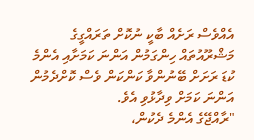އެއްވެސް ރަށެއް ބާކީ ނުކޮށް ތަރައްގީގެ މަޝްރޫއުތައް ހިންގަމުން އަންނަ ކަމަށާއި އެންމެ ކުޑަ ރަށަށް ބޭނުންވާ ކަންކަން ވެސް ކޮށްދެމުން އަންނަ ކަމަށް ވިދާޅުވި އެވެ.
"ރާއްޖޭގެ އެންމެ ދެކުން،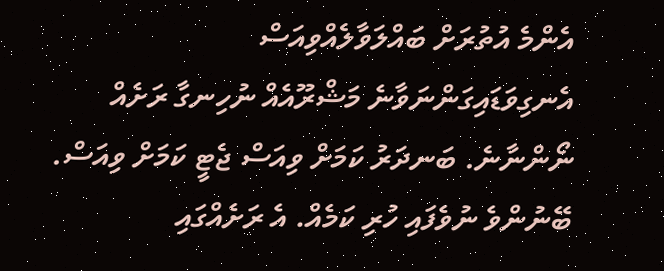އެންމެ އުތުރަށް ބައްލަވާލެއްވިއަސް އެނގިވަޑައިގަންނަވާނެ މަޝްރޫއެއް ނުހިނގާ ރަށެއް ނޯންނާނެ. ބަނދަރު ކަމަށް ވިއަސް ޖެޓީ ކަމަށް ވިއަސް. ބޭނުންވެ ނުވެފައި ހުރި ކަމެއް. އެ ރަށެއްގައި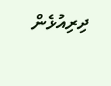ދިރިއުޅެން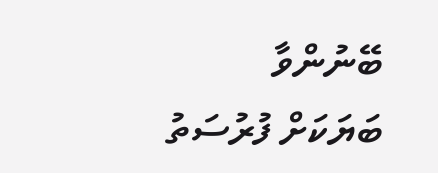ބޭނުންވާ ބަޔަކަށް ފުރުސަތު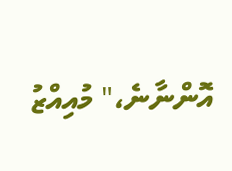އޮންނާނެ،" މުއިއްޒު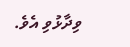ވިދާޅުވި އެވެ.